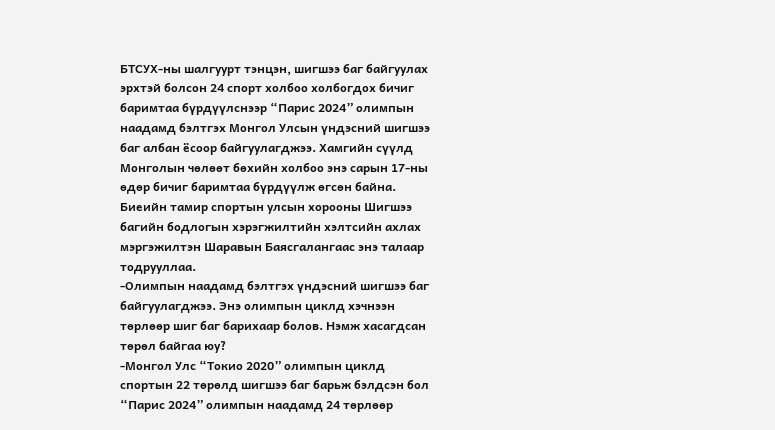БТСУХ-ны шалгуурт тэнцэн, шигшээ баг байгуулах эрхтэй болсон 24 спорт холбоо холбогдох бичиг баримтаа бүрдүүлснээр “Парис 2024” олимпын наадамд бэлтгэх Монгол Улсын үндэсний шигшээ баг албан ёсоор байгуулагджээ. Хамгийн сүүлд Монголын чөлөөт бөхийн холбоо энэ сарын 17-ны өдөр бичиг баримтаа бүрдүүлж өгсөн байна. Биеийн тамир спортын улсын хорооны Шигшээ багийн бодлогын хэрэгжилтийн хэлтсийн ахлах мэргэжилтэн Шаравын Баясгалангаас энэ талаар тодрууллаа.
-Олимпын наадамд бэлтгэх үндэсний шигшээ баг байгуулагджээ. Энэ олимпын циклд хэчнээн төрлөөр шиг баг барихаар болов. Нэмж хасагдсан төрөл байгаа юу?
-Монгол Улс “Токио 2020” олимпын циклд спортын 22 төрөлд шигшээ баг барьж бэлдсэн бол “Парис 2024” олимпын наадамд 24 төрлөөр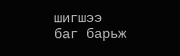шигшээ баг барьж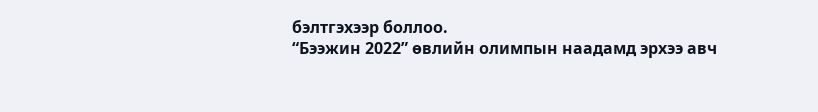бэлтгэхээр боллоо.
“Бээжин 2022” өвлийн олимпын наадамд эрхээ авч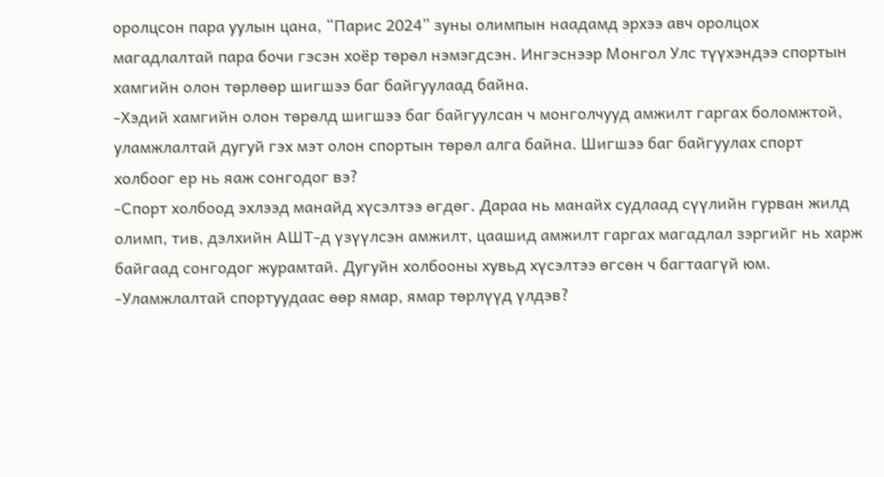оролцсон пара уулын цана, “Парис 2024” зуны олимпын наадамд эрхээ авч оролцох магадлалтай пара бочи гэсэн хоёр төрөл нэмэгдсэн. Ингэснээр Монгол Улс түүхэндээ спортын хамгийн олон төрлөөр шигшээ баг байгуулаад байна.
-Хэдий хамгийн олон төрөлд шигшээ баг байгуулсан ч монголчууд амжилт гаргах боломжтой, уламжлалтай дугуй гэх мэт олон спортын төрөл алга байна. Шигшээ баг байгуулах спорт холбоог ер нь яаж сонгодог вэ?
-Спорт холбоод эхлээд манайд хүсэлтээ өгдөг. Дараа нь манайх судлаад сүүлийн гурван жилд олимп, тив, дэлхийн АШТ-д үзүүлсэн амжилт, цаашид амжилт гаргах магадлал зэргийг нь харж байгаад сонгодог журамтай. Дугуйн холбооны хувьд хүсэлтээ өгсөн ч багтаагүй юм.
-Уламжлалтай спортуудаас өөр ямар, ямар төрлүүд үлдэв?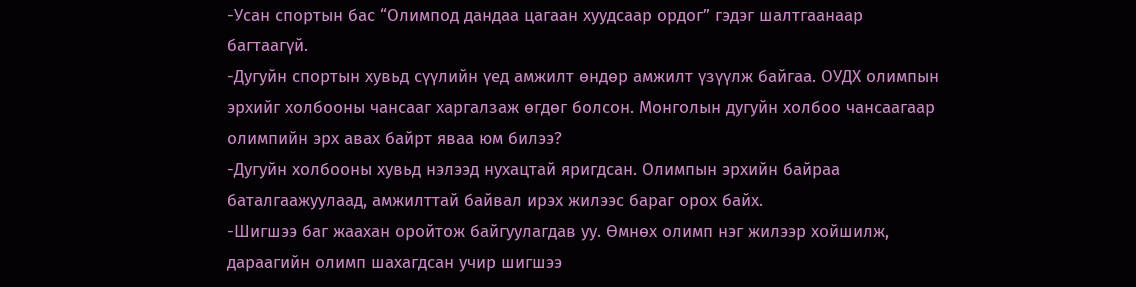-Усан спортын бас “Олимпод дандаа цагаан хуудсаар ордог” гэдэг шалтгаанаар багтаагүй.
-Дугуйн спортын хувьд сүүлийн үед амжилт өндөр амжилт үзүүлж байгаа. ОУДХ олимпын эрхийг холбооны чансааг харгалзаж өгдөг болсон. Монголын дугуйн холбоо чансаагаар олимпийн эрх авах байрт яваа юм билээ?
-Дугуйн холбооны хувьд нэлээд нухацтай яригдсан. Олимпын эрхийн байраа баталгаажуулаад, амжилттай байвал ирэх жилээс бараг орох байх.
-Шигшээ баг жаахан оройтож байгуулагдав уу. Өмнөх олимп нэг жилээр хойшилж, дараагийн олимп шахагдсан учир шигшээ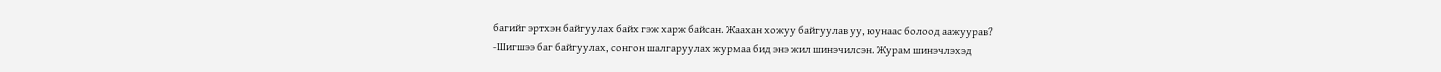багийг эртхэн байгуулах байх гэж харж байсан. Жаахан хожуу байгуулав уу, юунаас болоод аажуурав?
-Шигшээ баг байгуулах, сонгон шалгаруулах журмаа бид энэ жил шинэчилсэн. Журам шинэчлэхэд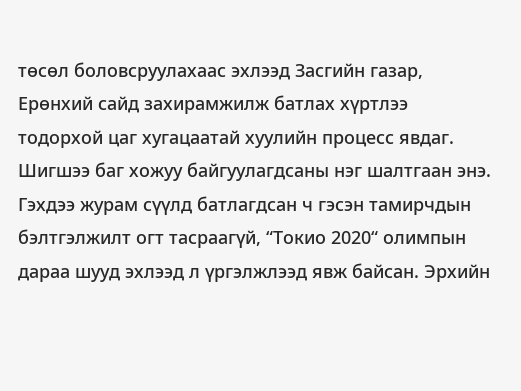төсөл боловсруулахаас эхлээд Засгийн газар, Ерөнхий сайд захирамжилж батлах хүртлээ тодорхой цаг хугацаатай хуулийн процесс явдаг. Шигшээ баг хожуу байгуулагдсаны нэг шалтгаан энэ. Гэхдээ журам сүүлд батлагдсан ч гэсэн тамирчдын бэлтгэлжилт огт тасраагүй, “Токио 2020“ олимпын дараа шууд эхлээд л үргэлжлээд явж байсан. Эрхийн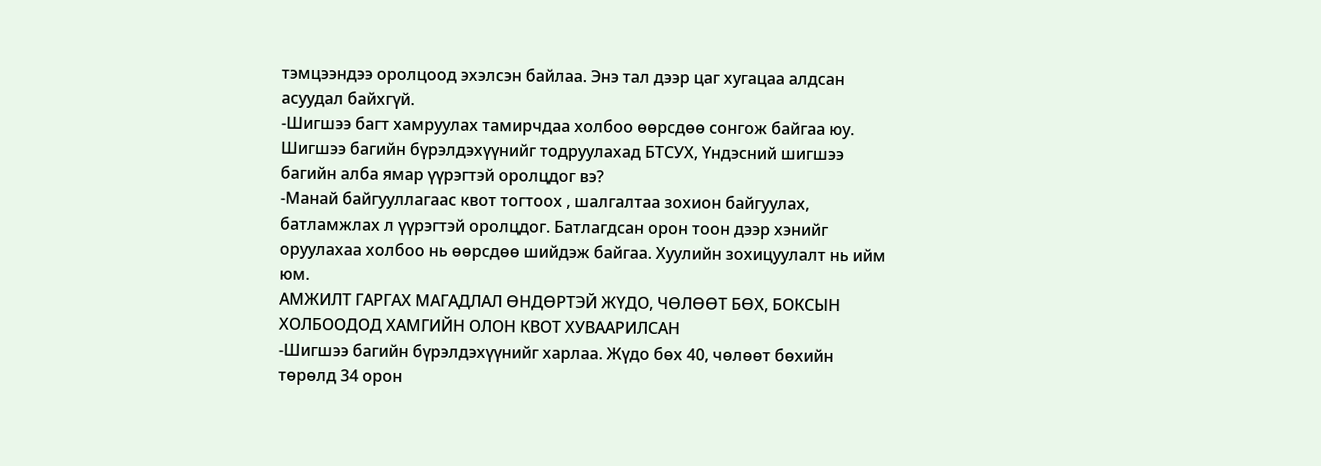тэмцээндээ оролцоод эхэлсэн байлаа. Энэ тал дээр цаг хугацаа алдсан асуудал байхгүй.
-Шигшээ багт хамруулах тамирчдаа холбоо өөрсдөө сонгож байгаа юу. Шигшээ багийн бүрэлдэхүүнийг тодруулахад БТСУХ, Үндэсний шигшээ багийн алба ямар үүрэгтэй оролцдог вэ?
-Манай байгууллагаас квот тогтоох , шалгалтаа зохион байгуулах, батламжлах л үүрэгтэй оролцдог. Батлагдсан орон тоон дээр хэнийг оруулахаа холбоо нь өөрсдөө шийдэж байгаа. Хуулийн зохицуулалт нь ийм юм.
АМЖИЛТ ГАРГАХ МАГАДЛАЛ ӨНДӨРТЭЙ ЖҮДО, ЧӨЛӨӨТ БӨХ, БОКСЫН ХОЛБООДОД ХАМГИЙН ОЛОН КВОТ ХУВААРИЛСАН
-Шигшээ багийн бүрэлдэхүүнийг харлаа. Жүдо бөх 40, чөлөөт бөхийн төрөлд 34 орон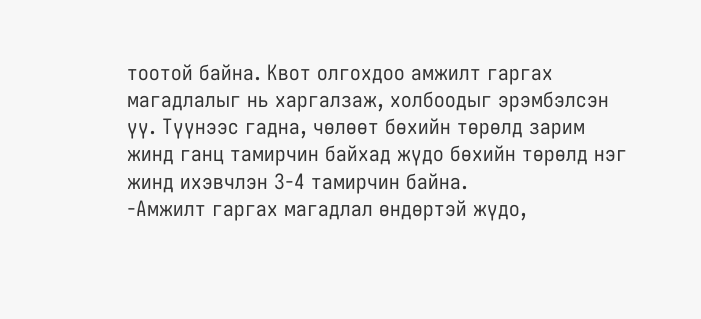тоотой байна. Квот олгохдоо амжилт гаргах магадлалыг нь харгалзаж, холбоодыг эрэмбэлсэн үү. Түүнээс гадна, чөлөөт бөхийн төрөлд зарим жинд ганц тамирчин байхад жүдо бөхийн төрөлд нэг жинд ихэвчлэн 3-4 тамирчин байна.
-Амжилт гаргах магадлал өндөртэй жүдо,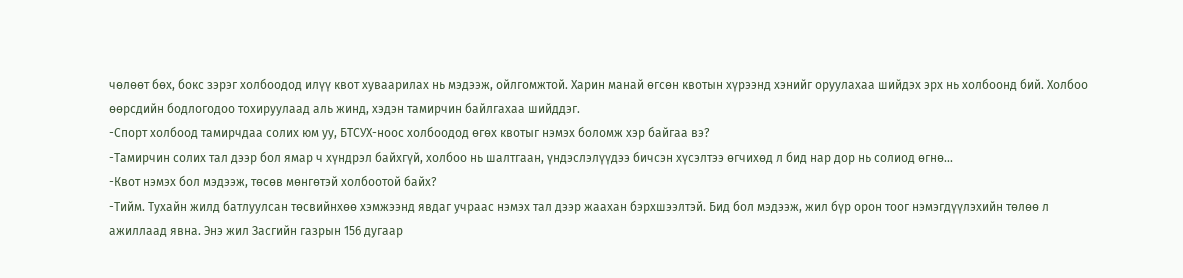чөлөөт бөх, бокс зэрэг холбоодод илүү квот хуваарилах нь мэдээж, ойлгомжтой. Харин манай өгсөн квотын хүрээнд хэнийг оруулахаа шийдэх эрх нь холбоонд бий. Холбоо өөрсдийн бодлогодоо тохируулаад аль жинд, хэдэн тамирчин байлгахаа шийддэг.
-Спорт холбоод тамирчдаа солих юм уу, БТСУХ-ноос холбоодод өгөх квотыг нэмэх боломж хэр байгаа вэ?
-Тамирчин солих тал дээр бол ямар ч хүндрэл байхгүй, холбоо нь шалтгаан, үндэслэлүүдээ бичсэн хүсэлтээ өгчихөд л бид нар дор нь солиод өгнө...
-Квот нэмэх бол мэдээж, төсөв мөнгөтэй холбоотой байх?
-Тийм. Тухайн жилд батлуулсан төсвийнхөө хэмжээнд явдаг учраас нэмэх тал дээр жаахан бэрхшээлтэй. Бид бол мэдээж, жил бүр орон тоог нэмэгдүүлэхийн төлөө л ажиллаад явна. Энэ жил Засгийн газрын 156 дугаар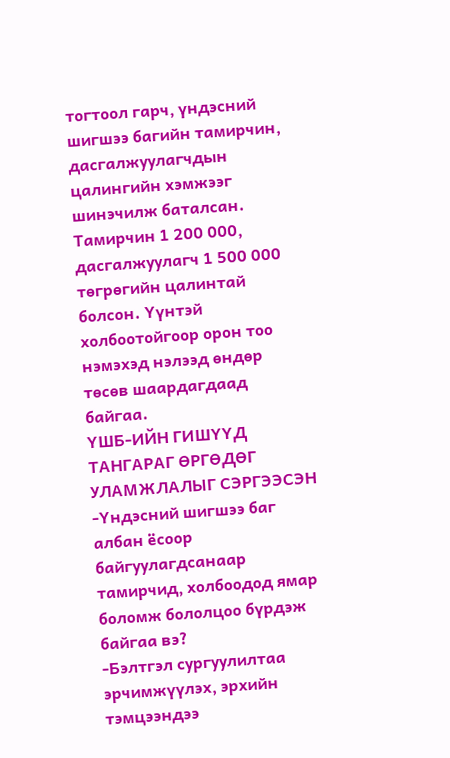тогтоол гарч, үндэсний шигшээ багийн тамирчин, дасгалжуулагчдын цалингийн хэмжээг шинэчилж баталсан. Тамирчин 1 200 000, дасгалжуулагч 1 500 000 төгрөгийн цалинтай болсон. Үүнтэй холбоотойгоор орон тоо нэмэхэд нэлээд өндөр төсөв шаардагдаад байгаа.
ҮШБ-ИЙН ГИШҮҮД ТАНГАРАГ ӨРГӨДӨГ УЛАМЖЛАЛЫГ СЭРГЭЭСЭН
-Үндэсний шигшээ баг албан ёсоор байгуулагдсанаар тамирчид, холбоодод ямар боломж бололцоо бүрдэж байгаа вэ?
-Бэлтгэл сургуулилтаа эрчимжүүлэх, эрхийн тэмцээндээ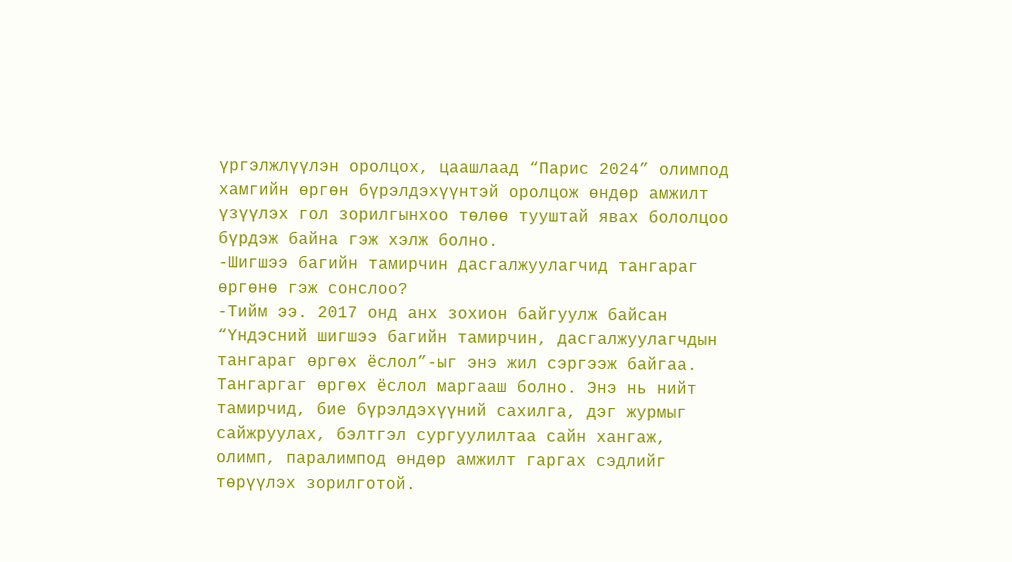үргэлжлүүлэн оролцох, цаашлаад “Парис 2024” олимпод хамгийн өргөн бүрэлдэхүүнтэй оролцож өндөр амжилт үзүүлэх гол зорилгынхоо төлөө тууштай явах бололцоо бүрдэж байна гэж хэлж болно.
-Шигшээ багийн тамирчин дасгалжуулагчид тангараг өргөнө гэж сонслоо?
-Тийм ээ. 2017 онд анх зохион байгуулж байсан “Үндэсний шигшээ багийн тамирчин, дасгалжуулагчдын тангараг өргөх ёслол”-ыг энэ жил сэргээж байгаа. Тангаргаг өргөх ёслол маргааш болно. Энэ нь нийт тамирчид, бие бүрэлдэхүүний сахилга, дэг журмыг сайжруулах, бэлтгэл сургуулилтаа сайн хангаж, олимп, паралимпод өндөр амжилт гаргах сэдлийг төрүүлэх зорилготой.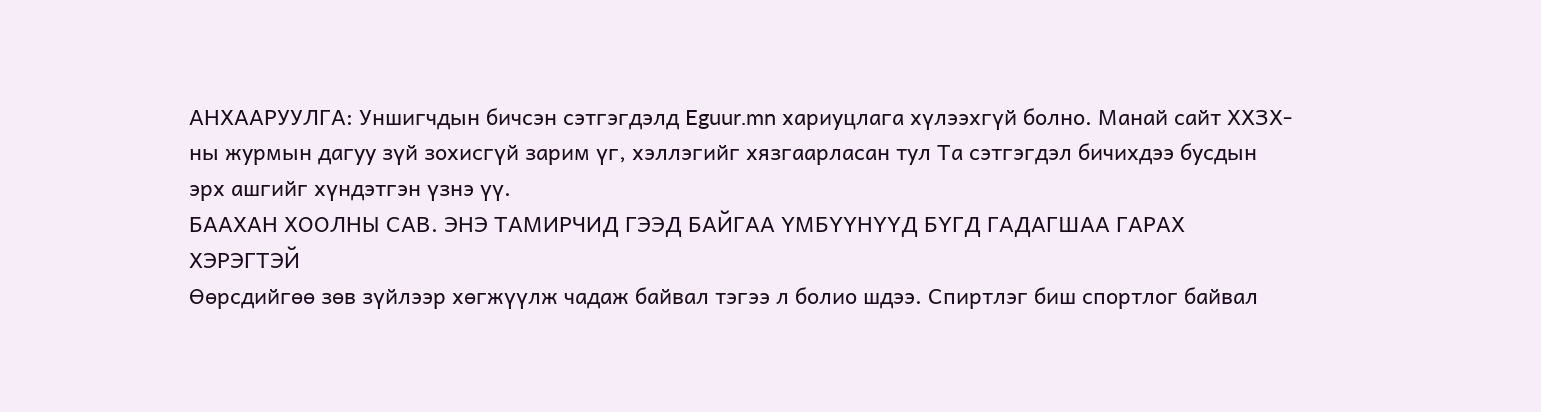АНХААРУУЛГА: Уншигчдын бичсэн сэтгэгдэлд Eguur.mn хариуцлага хүлээхгүй болно. Манай сайт ХХЗХ-ны журмын дагуу зүй зохисгүй зарим үг, хэллэгийг хязгаарласан тул Та сэтгэгдэл бичихдээ бусдын эрх ашгийг хүндэтгэн үзнэ үү.
БААХАН ХООЛНЫ САВ. ЭНЭ ТАМИРЧИД ГЭЭД БАЙГАА ҮМБҮҮНҮҮД БҮГД ГАДАГШАА ГАРАХ ХЭРЭГТЭЙ
Өөрсдийгөө зөв зүйлээр хөгжүүлж чадаж байвал тэгээ л болио шдээ. Спиртлэг биш спортлог байвал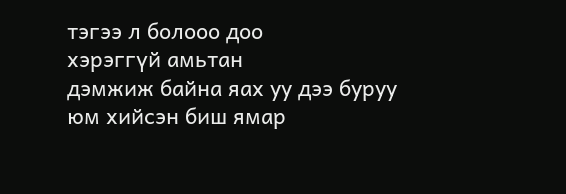тэгээ л болооо доо
хэрэггүй амьтан
дэмжиж байна яах уу дээ буруу юм хийсэн биш ямар